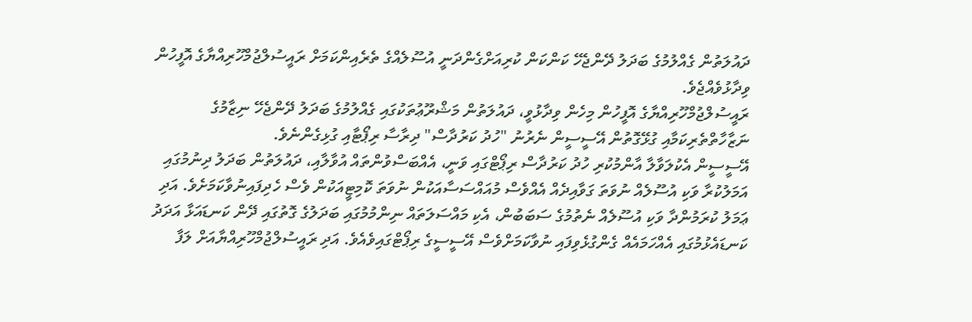ދައުލަތުން ގެއްލުމުގެ ބަދަލު ދޭންޖެހޭ ކަންކަން ކުރިއަށްގެންދަނީ އުސޫލެއްގެ ތެރެއިންކަމަށް ރައީސުލްޖުމްހޫރިއްޔާގެ އޮފީހުން ވިދާޅުވެއްޖެވެ.
ރައީސުލްޖުމްހޫރިއްޔާގެ އޮފީހުން މިހެން ވިދާޅުވީ، ދައުލަތުން މަޝްރޫޢުތަކުގައި ގެއްލުމުގެ ބަދަލު ދޭންޖެހޭ ނިޒާމުގެ ނަޒާހާތްތެރިކަމާއި ގުޅޭގޮތުން އޭސީސީން ނެރުނު "ހުދު ކަރުދާސް" ދިރާސާ ރިޕޯޓާއި ގުޅިގެންނެވެ.
އޭސީސީން އެކުލަވާލާ އާންމުކުރި ހުދު ކަރުދާސް ރިޕޯޓްގައި ވަނީ، އެއްބަސްވުންތައް އުވާލާއި، ދައުލަތުން ބަދަލު ދިނުމުގައި އަމަލުކުރާ ވަކި އުސޫލެއް ނުވަތަ ގަވާއިދެއް އެއްވެސް މުއައްސަސާއަކުން ނުވަތަ ކޮމިޓީއަކުން ވެސް ހެދިފައިނުވާކަމަށެވެ. އަދި ޢަމަލު ކުރަމުންދާ ވަކި އުސޫލެއް ނެތުމުގެ ސަބަބުން، އެކި މައްސަލަތައް ނިންމުމުގައި ބަދަލުގެ ގޮތުގައި ދޭން ކަނޑައަޅާ އަދަދު ކަނޑައެޅުމުގައި އެއްހަމައެއް ގެންގުޅެވިފައި ނުވާކަމަށްވެސް އޭސީސީގެ ރިޕޯޓްގައިވެއެވެ. އަދި ރައީސުލްޖުމްހޫރިއްޔާއަށް ލަފާ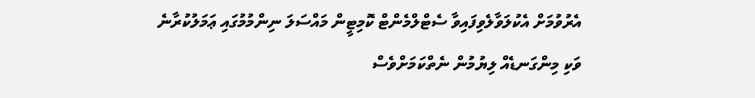އެރުވުމަށް އެކުލަވާލެވިފައިވާ ސެޓްލްމެންޓް ކޮމިޓީން މައްސަލަ ނިންމުމުގައި ޢަމަލުކުރާނެ ވަކި މިންގަނޑެއް ލިޔުމުން ނެތްކަމަށްވެސް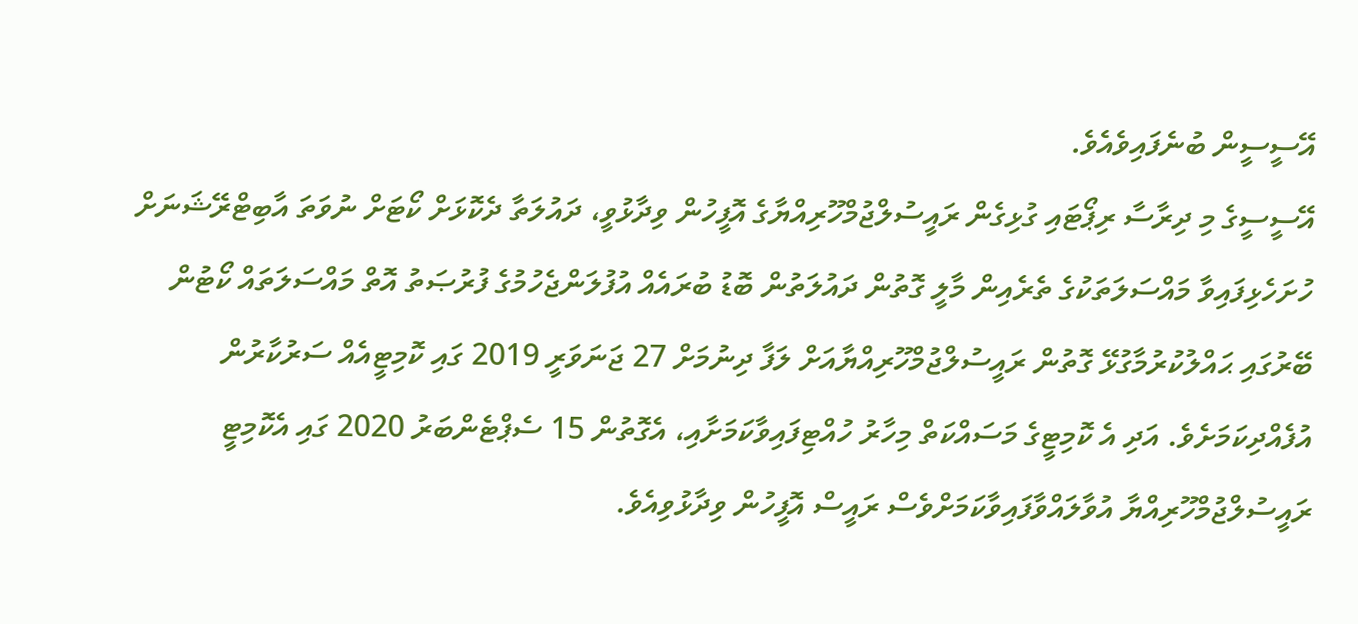އޭސީސީން ބުނެފައިވެއެވެ.
އޭސީސީގެ މި ދިރާސާ ރިޕޯޓައި ގުޅިގެން ރައީސުލްޖުމްހޫރިއްޔާގެ އޮފީހުން ވިދާޅުވީ، ދައުލަތާ ދެކޮޅަށް ކޯޓަށް ނުވަތަ އާބިޓްރޭޝަނަށް ހުށަހެޅިފައިވާ މައްސަލަތަކުގެ ތެރެއިން މާލީ ގޮތުން ދައުލަތުން ބޮޑު ބުރައެއް އުފުލަންޖެހުމުގެ ފުރުޞަތު އޮތް މައްސަލަތައް ކޯޓުން ބޭރުގައި ޙައްލުކުރުމާގުޅޭ ގޮތުން ރައީސުލްޖުމްހޫރިއްޔާއަށް ލަފާ ދިނުމަށް 27 ޖަނަވަރީ 2019 ގައި ކޮމިޓީއެއް ސަރުކާރުން އުފެއްދިކަމަށެވެ. އަދި އެ ކޮމިޓީގެ މަސައްކަތް މިހާރު ހުއްޓިފައިވާކަމަށާއި، އެގޮތުން 15 ސެޕްޓެންބަރު 2020 ގައި އެކޮމިޓީ ރައީސުލްޖުމްހޫރިއްޔާ އުވާލައްވާފައިވާކަމަށްވެސް ރައީސް އޮފީހުން ވިދާޅުވިއެވެ.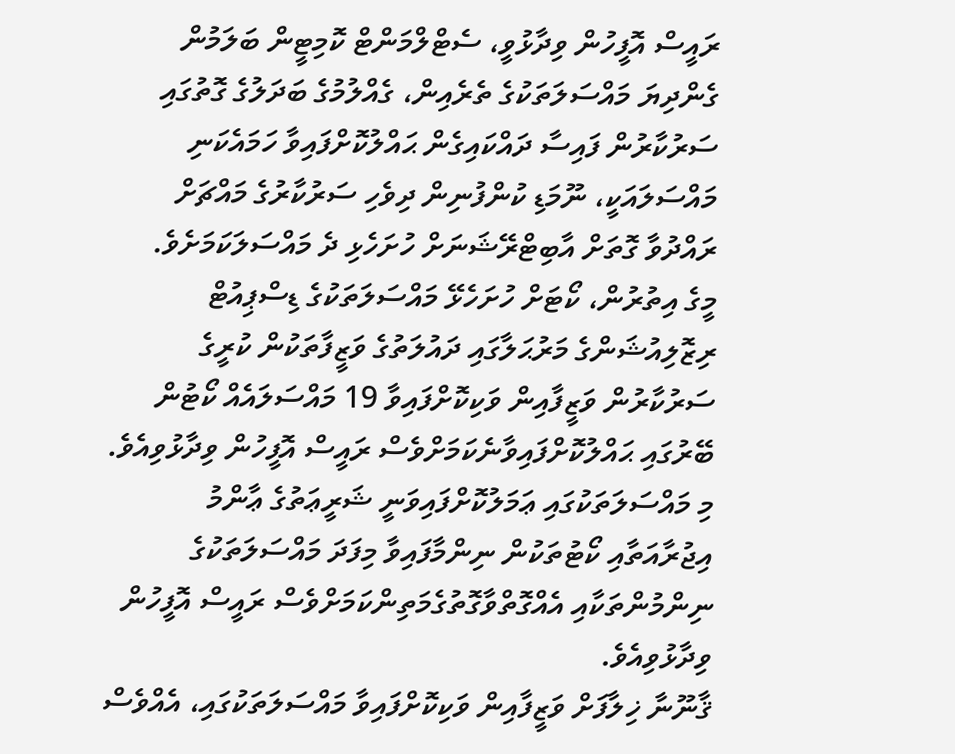ރައީސް އޮފީހުން ވިދާޅުވީ، ސެޓްލްމަންޓް ކޮމިޓީން ބަލަމުން ގެންދިޔަ މައްސަލަތަކުގެ ތެރެއިން، ގެއްލުމުގެ ބަދަލުގެ ގޮތުގައި ސަރުކާރުން ފައިސާ ދައްކައިގެން ޙައްލުކޮށްފައިވާ ހަމައެކަނި މައްސަލައަކީ، ނޫމަޑި ކުންފުނިން ދިވެހި ސަރުކާރުގެ މައްޗަށް ރައްދުވާ ގޮތަށް އާބިޓްރޭޝަނަށް ހުށަހެޅި ދެ މައްސަލަކަމަށެވެ.
މީގެ އިތުރުން، ކޯޓަށް ހުށަހެޅޭ މައްސަލަތަކުގެ ޑިސްޕިއުޓް ރިޒޮލިއުޝަންގެ މަރުޙަލާގައި ދައުލަތުގެ ވަޒީފާތަކުން ކުރީގެ ސަރުކާރުން ވަޒީފާއިން ވަކިކޮށްފައިވާ 19 މައްސަލައެއް ކޯޓުން ބޭރުގައި ޙައްލުކޮށްފައިވާނެކަމަށްވެސް ރައީސް އޮފީހުން ވިދާޅުވިއެވެ. މި މައްސަލަތަކުގައި ޢަމަލުކޮށްފައިވަނީ ޝަރީޢަތުގެ ޢާންމު އިޖުރާއަތާއި ކޯޓުތަކުން ނިންމާފައިވާ މިފަދަ މައްސަލަތަކުގެ ނިންމުންތަކާއި އެއްގޮތްވާގޮތުގެމަތިންކަމަށްވެސް ރައީސް އޮފީހުން ވިދާޅުވިއެވެ.
ޤާނޫނާ ޚިލާފަށް ވަޒީފާއިން ވަކިކޮށްފައިވާ މައްސަލަތަކުގައި، އެއްވެސް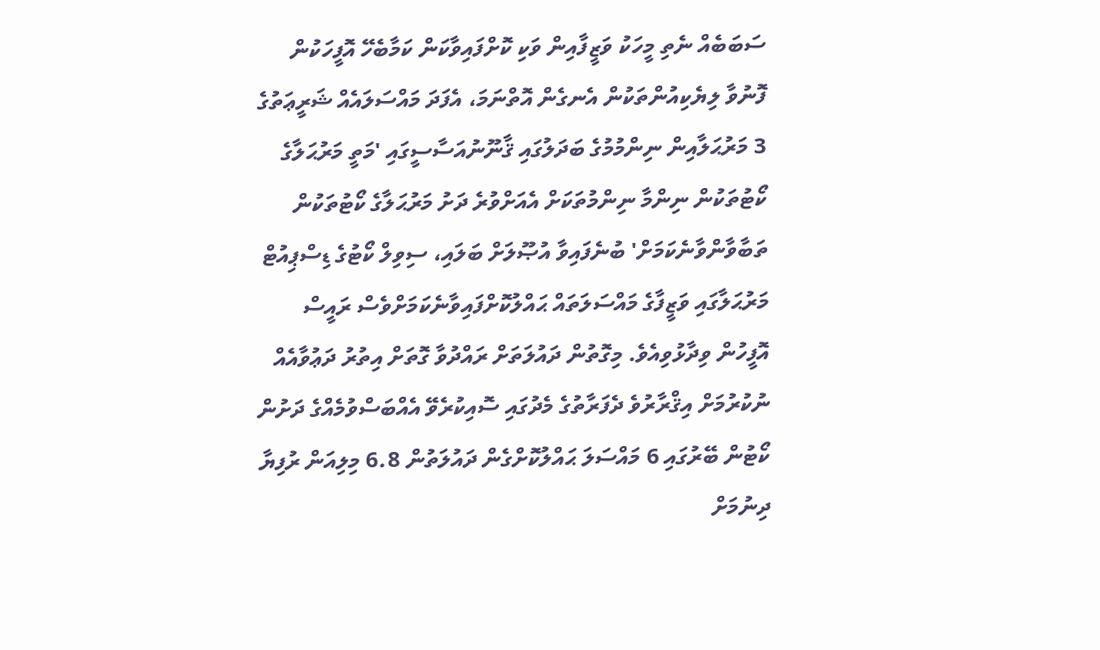ސަބަބެއް ނެތި މީހަކު ވަޒީފާއިން ވަކި ކޮށްފައިވާކަން ކަމާބެހޭ އޮފީހަކުން ފޮނުވާ ލިޔެކިއުންތަކުން އެނގެން އޮތްނަމަ، އެފަދަ މައްސަލައެއް ޝަރީޢަތުގެ 3 މަރުޙަލާއިން ނިންމުމުގެ ބަދަލުގައި ޤާނޫނުއަސާސީގައި 'މަތީ މަރުޙަލާގެ ކޯޓުތަކުން ނިންމާ ނިންމުތަކަށް އެއަށްވުރެ ދަށު މަރުޙަލާގެ ކޯޓުތަކުން ތަބާވާންވާނެކަމަށް' ބުނެފައިވާ އުޞޫލަށް ބަލައި، ސިވިލް ކޯޓުގެ ޑިސްޕިއުޓް މަރުޙަލާގައި ވަޒީފާގެ މައްސަލަތައް ޙައްލުކޮށްފައިވާނެކަމަށްވެސް ރައީސް އޮފީހުން ވިދާޅުވިއެވެ. މިގޮތުން ދައުލަތަށް ރައްދުވާ ގޮތަށް އިތުރު ދަޢުވާއެއް ނުކުރުމަށް އިޤްރާރުވެ ދެފަރާތުގެ މެދުގައި ސޮއިކުރެވޭ އެއްބަސްވުމެއްގެ ދަށުން ކޯޓުން ބޭރުގައި 6 މައްސަލަ ޙައްލުކޮށްގެން ދައުލަތުން 6.8 މިލިއަން ރުފިޔާ ދިނުމަށް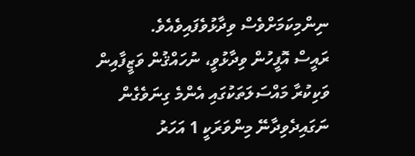ނިންމިކަމަށްވެސް ވިދާޅުވެފައިވެއެވެ.
ރައީސް އޮފީހުން ވިދާޅުވީ، ނުހައްޤުން ވަޒީފާއިން ވަކިކުރާ މައްސަލަތަކުގައި އެންމެ ގިނަވެގެން ނަގައިދެވިދާނޭ މިންވަރަކީ 1 އަހަރު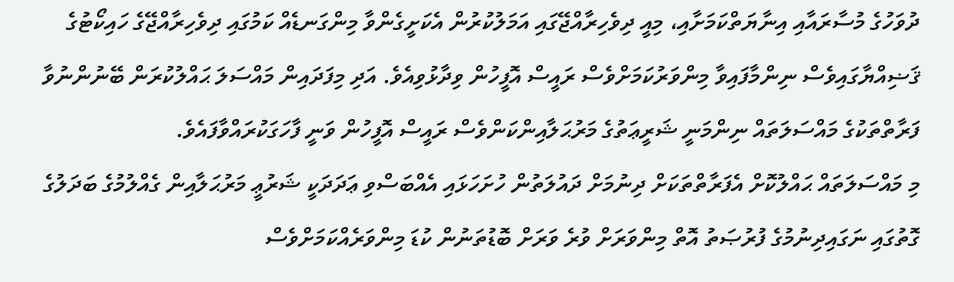ދުވަހުގެ މުސާރައާއި އިނާޔަތްކަމަށާއި، މިއީ ދިވެހިރާއްޖޭގައި އަމަލުކުރުން އެކަށީގެންވާ މިންގަނޑެއް ކަމުގައި ދިވެހިރާއްޖޭގެ ހައިކޯޓުގެ ޤަޟިއްޔާގައިވެސް ނިންމާފައިވާ މިންވަރުކަމަށްވެސް ރައީސް އޮފީހުން ވިދާޅުވިއެވެ. އަދި މިފަދައިން މައްސަލަ ޙައްލުކުރަން ބޭނުންނުވާ ފަރާތްތަކުގެ މައްސަލަތައް ނިންމަނީ ޝަރީޢަތުގެ މަރުޙަލާއިންކަންވެސް ރައީސް އޮފީހުން ވަނީ ފާހަގަކުރައްވާފައެވެ.
މި މައްސަލަތައް ޙައްލުކޮށް އެފަރާތްތަކަށް ދިނުމަށް ދައުލަތުން ހުށަހަޅައި އެއްބަސްވި ޢަދަދަކީ ޝަރުޢީ މަރުޙަލާއިން ގެއްލުމުގެ ބަދަލުގެ ގޮތުގައި ނަގައިދިނުމުގެ ފުރުޞަތު އޮތް މިންވަރަށް ވުރެ ވަރަށް ބޮޑުތަނުން ކުޑަ މިންވަރެއްކަމަށްވެސް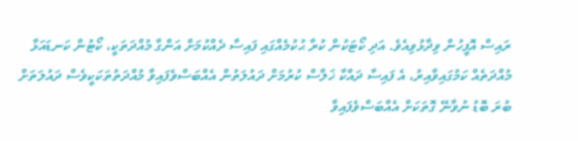ރައިސް އޮފީހުން ވިދާޅުވިއެވެ. އަދި ކޯޓަކުން ކުރާ ޙުކުމެއްގައި ފައިސާ ދެއްކުމަށް އަންގާ މުއްދަތަކީ، ކޯޓުން ކަނޑައަޅާ މުއްދަތެއް ކަމުގައިވާއިރު، އެ ފައިސާ ދައްކާ ޚަލާސް ކުރުމަށް ދައުލަތުން އެއްބަސްވެފައިވާ މުއްދަތުތަކަކީވެސް ދައުލަތަށް ބުރަ ބޮޑު ނުވާނޭ ގޮތަކަށް އެއްބަސްވެފައިވާ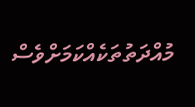މުއްދަތުތަކެއްކަމަށްވެސް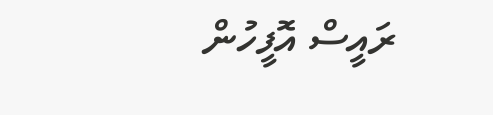ރައީސް އޮފީހުން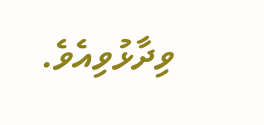ވިދާޅުވިއެވެ.